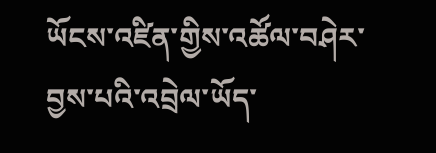ཡོངས་འཛིན་གྱིས་འཚོལ་བཤེར་བྱས་པའི་འབྲེལ་ཡོད་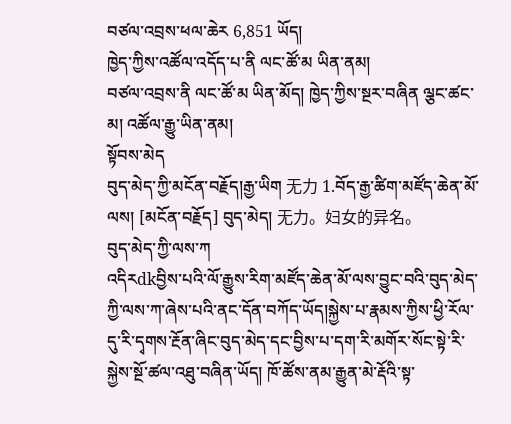བཙལ་འབྲས་ཕལ་ཆེར 6,851 ཡོད།
ཁྱེད་ཀྱིས་འཚོལ་འདོད་པ་ནི ལང་ཚོ་མ ཡིན་ནམ།
བཙལ་འབྲས་ནི ལང་ཚོ་མ ཡིན་མོད། ཁྱེད་ཀྱིས་སྔར་བཞིན ལྕང་ཚང་མ། འཚོལ་རྒྱུ་ཡིན་ནམ།
སྟོབས་མེད
བུད་མེད་ཀྱི་མངོན་བརྗོད།རྒྱ་ཡིག 无力 1.བོད་རྒྱ་ཚིག་མཛོད་ཆེན་མོ་ལས། [མངོན་བརྗོད] བུད་མེད། 无力。妇女的异名。
བུད་མེད་ཀྱི་ལས་ཀ
འདིརdkབྱིས་པའི་ལོ་རྒྱུས་རིག་མཛོད་ཆེན་མོ་ལས་བྱུང་བའི་བུད་མེད་ཀྱི་ལས་ཀ་ཞེས་པའི་ནང་དོན་བཀོད་ཡོད།སྐྱེས་པ་རྣམས་ཀྱིས་ཕྱི་རོལ་དུ་རི་དྭགས་རྔོན་ཞིང་བུད་མེད་དང་བྱིས་པ་དག་རི་མགོར་སོང་སྟེ་རི་སྐྱེས་སྔོ་ཚལ་འཐུ་བཞིན་ཡོད། ཁོ་ཚོས་ནམ་རྒྱུན་མེ་རྡོའི་སྟ་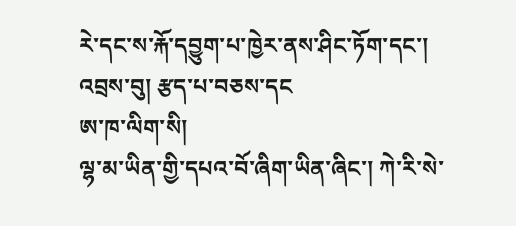རེ་དང་ས་རྐོ་དབྱུག་པ་ཁྱེར་ནས་ཤིང་ཏོག་དང་། འབྲས་བུ། རྩད་པ་བཅས་དང
ཨ་ཁ་ལིག་སི།
ལྷ་མ་ཡིན་གྱི་དཔའ་བོ་ཞིག་ཡིན་ཞིང་། ཀེ་རི་སེ་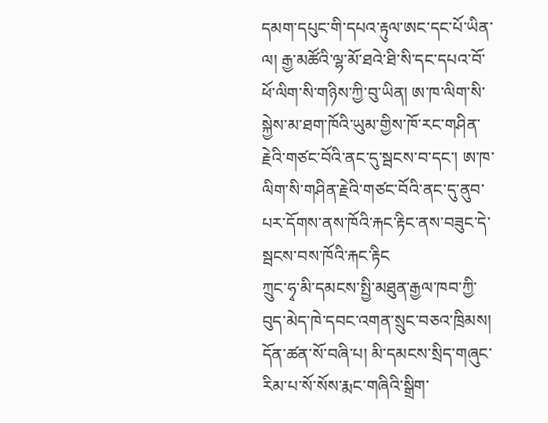དམག་དཔུང་གི་དཔའ་རྟུལ་ཨང་དང་པོ་ཡིན་ལ། རྒྱ་མཚོའི་ལྷ་མོ་ཐའེ་ཐི་སི་དང་དཔའ་བོ་ཕོ་ལིག་སི་གཉིས་ཀྱི་བུ་ཡིན། ཨ་ཁ་ལིག་སི་སྐྱེས་མ་ཐག་ཁོའི་ཡུམ་གྱིས་ཁོ་རང་གཤིན་རྗེའི་གཙང་བོའི་ནང་དུ་སྦངས་བ་དང་། ཨ་ཁ་ལིག་སི་གཤིན་རྗེའི་གཙང་བོའི་ནང་དུ་ནུབ་པར་དོགས་ནས་ཁོའི་རྐང་རྟིང་ནས་བཟུང་དེ་སྦངས་བས་ཁོའི་རྐང་རྟིང
ཀྲུང་ཧྭ་མི་དམངས་སྤྱི་མཐུན་རྒྱལ་ཁབ་ཀྱི་བུད་མེད་ཁེ་དབང་འགན་སྲུང་བཅའ་ཁྲིམས།
དོན་ཚན་སོ་བཞི་པ། མི་དམངས་སྲིད་གཞུང་རིམ་པ་སོ་སོས་རྨང་གཞིའི་སྒྲིག་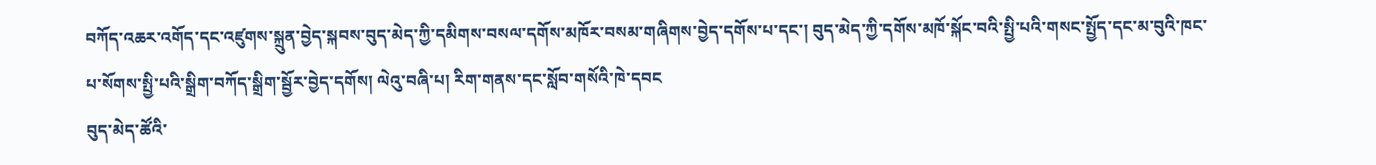བཀོད་འཆར་འགོད་དང་འཛུགས་སྐྲུན་བྱེད་སྐབས་བུད་མེད་ཀྱི་དམིགས་བསལ་དགོས་མཁོར་བསམ་གཞིགས་བྱེད་དགོས་པ་དང་། བུད་མེད་ཀྱི་དགོས་མཁོ་སྐོང་བའི་སྤྱི་པའི་གསང་སྤྱོད་དང་མ་བུའི་ཁང་པ་སོགས་སྤྱི་པའི་སྒྲིག་བཀོད་སྒྲིག་སྦྱོར་བྱེད་དགོས། ལེའུ་བཞི་པ། རིག་གནས་དང་སློབ་གསོའི་ཁེ་དབང
བུད་མེད་ཚོའི་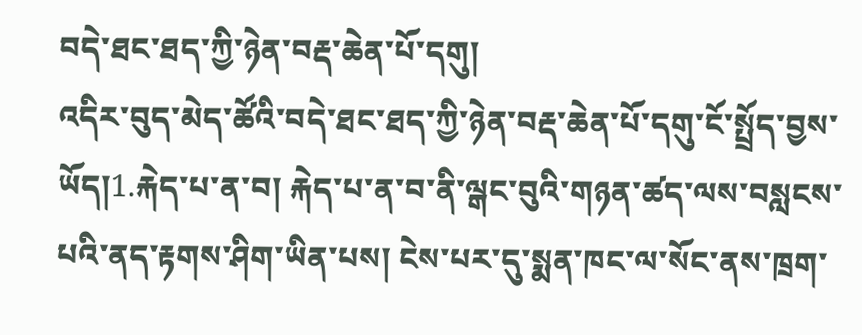བདེ་ཐང་ཐད་ཀྱི་ཉེན་བརྡ་ཆེན་པོ་དགུ།
འདིར་བུད་མེད་ཚོའི་བདེ་ཐང་ཐད་ཀྱི་ཉེན་བརྡ་ཆེན་པོ་དགུ་ངོ་སྤྲོད་བྱས་ཡོད།1.རྐེད་པ་ན་བ། རྐེད་པ་ན་བ་ནི་ལྒང་བུའི་གཉན་ཚད་ལས་བསླངས་པའི་ནད་རྟགས་ཤིག་ཡིན་པས། ངེས་པར་དུ་སྨན་ཁང་ལ་སོང་ནས་ཁྲག་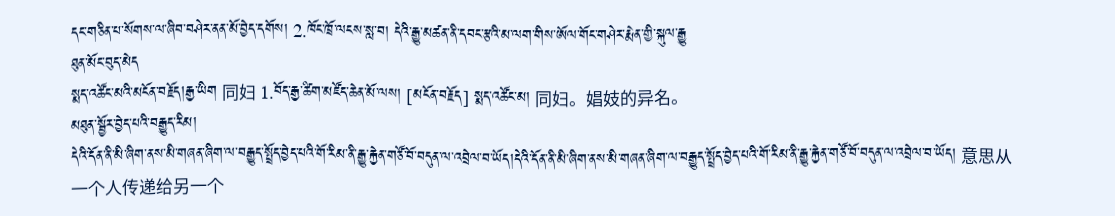དང་གཅིན་པ་སོགས་ལ་ཞིབ་བཤེར་ནན་མོ་བྱེད་དགོས། 2.ཁོང་ཁྲོ་ལངས་སླ་བ། དེའི་རྒྱུ་མཚན་ནི་དབང་རྩའི་མ་ལག་གིས་ཨོལ་གོང་གཤེར་རྨེན་གྱི་སྐུལ་རྒྱུ
ཐུན་མོང་བུད་མེད
སྨད་འཚོང་མའི་མངོན་བརྗོད།རྒྱ་ཡིག 同妇 1.བོད་རྒྱ་ཚིག་མཛོད་ཆེན་མོ་ལས། [མངོན་བརྗོད] སྨད་འཚོང་མ། 同妇。娼妓的异名。
མཐུན་སྦྱོར་བྱེད་པའི་བརྒྱུད་རིམ།
དེའི་དོན་ནི་མི་ཞིག་ནས་མི་གཞན་ཞིག་ལ་བརྒྱུད་སྤྲོད་བྱེད་པའི་གོ་རིམ་ནི་རྒྱུ་རྐྱེན་གཙོ་བོ་བདུན་ལ་འབྲེལ་བ་ཡོད།དེའི་དོན་ནི་མི་ཞིག་ནས་མི་གཞན་ཞིག་ལ་བརྒྱུད་སྤྲོད་བྱེད་པའི་གོ་རིམ་ནི་རྒྱུ་རྐྱེན་གཙོ་བོ་བདུན་ལ་འབྲེལ་བ་ཡོད། 意思从一个人传递给另一个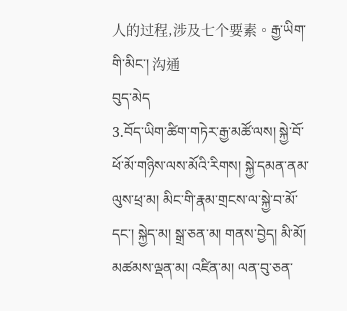人的过程,涉及七个要素。རྒྱ་ཡིག་གི་མིང་། 沟通
བུད་མེད
3.བོད་ཡིག་ཚིག་གཏེར་རྒྱ་མཚོ་ལས། སྐྱེ་བོ་ཕོ་མོ་གཉིས་ལས་མོའི་རིགས། སྐྱེ་དམན་ནམ་ལུས་ཕྲ་མ། མིང་གི་རྣམ་གྲངས་ལ་སྐྱེ་བ་མོ་དང་། སྐྱེད་མ། སྒྲ་ཅན་མ། གནས་བྱེད། མི་མོ། མཚམས་ལྡན་མ། འཛིན་མ། ལན་བུ་ཅན་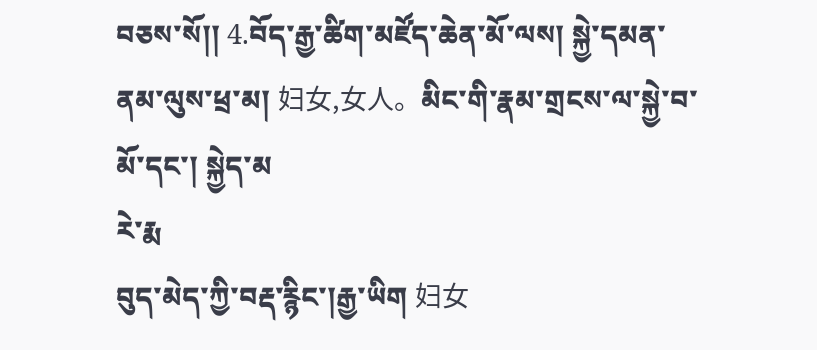བཅས་སོ།། 4.བོད་རྒྱ་ཚིག་མཛོད་ཆེན་མོ་ལས། སྐྱེ་དམན་ནམ་ལུས་ཕྲ་མ། 妇女,女人。མིང་གི་རྣམ་གྲངས་ལ་སྐྱེ་བ་མོ་དང་། སྐྱེད་མ
རེ་རྨ
བུད་མེད་ཀྱི་བརྡ་རྙིང་།རྒྱ་ཡིག 妇女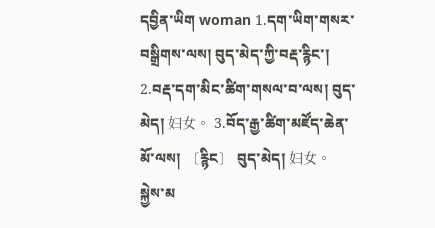དབྱིན་ཡིག woman 1.དག་ཡིག་གསར་བསྒྲིགས་ལས། བུད་མེད་ཀྱི་བརྡ་རྙིང་། 2.བརྡ་དག་མིང་ཚིག་གསལ་བ་ལས། བུད་མེད། 妇女。 3.བོད་རྒྱ་ཚིག་མཛོད་ཆེན་མོ་ལས། 〔རྙིང〕 བུད་མེད། 妇女。
སྐྱེས་མ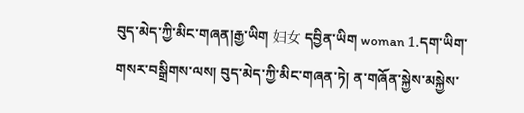བུད་མེད་ཀྱི་མིང་གཞན།རྒྱ་ཡིག 妇女 དབྱིན་ཡིག woman 1.དག་ཡིག་གསར་བསྒྲིགས་ལས། བུད་མེད་ཀྱི་མིང་གཞན་ཏེ། ན་གཞོན་སྐྱེས་མསྐྱེས་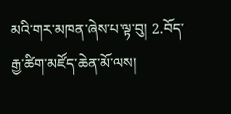མའི་གར་མཁན་ཞེས་པ་ལྟ་བུ། 2.བོད་རྒྱ་ཚིག་མཛོད་ཆེན་མོ་ལས།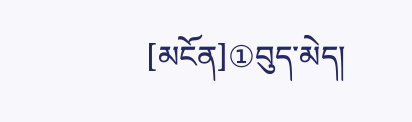[མངོན]①བུད་མེད།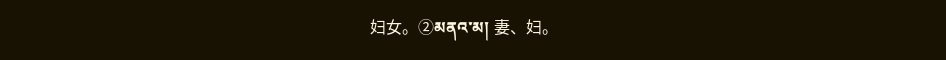妇女。②མནའ་མ། 妻、妇。